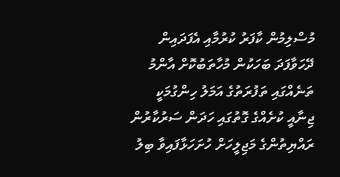މުސްލިމުން ކާފަރު ކުރުމާއި އެފަދައިން ދޭހަވާފަދަ ބަހަކުން މުހާތަބުކޮށް އާންމު ތަނެއްގައި ތަފުރަތުގެ އަމަލު ހިންގުމަކީ ޖިނާއީ ކުށެއްގެ ގޮތުގައި ހަދަން ސަރުކާރުން ރައްޔިތުންގެ މަޖިލީހަށް ހުށަހަޅާފައިވާ ބިލު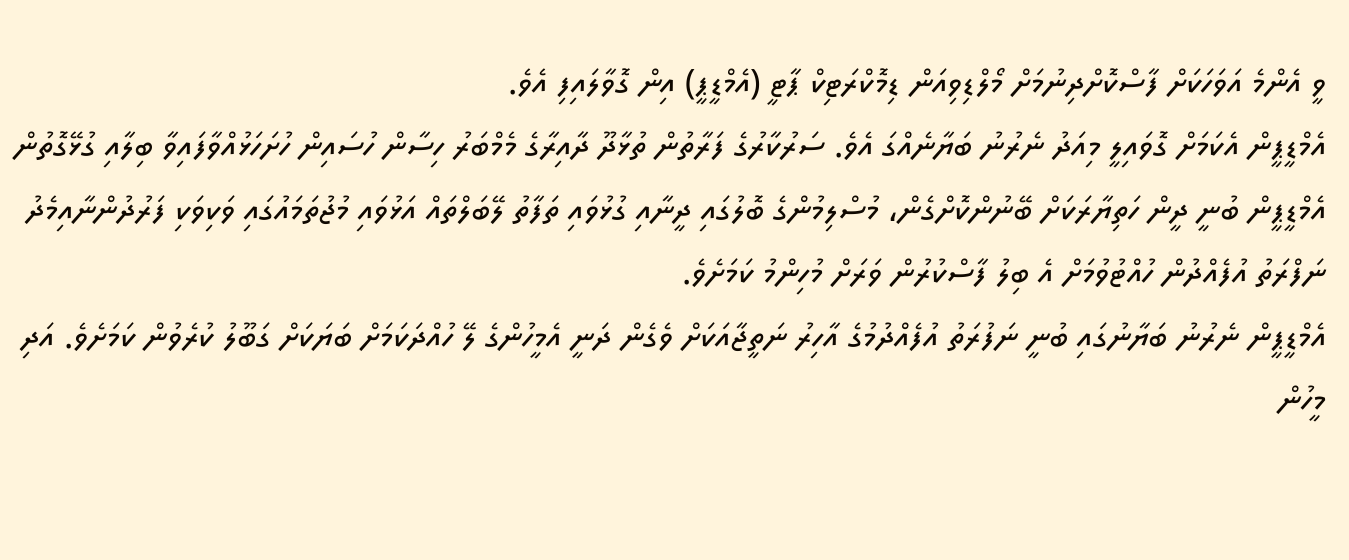ވީ އެންމެ އަވަހަކަށް ފާސްކޮށްދިނުމަށް މޯލްޑިވިއަން ޑިމޮކްރަޓިކް ޕާޓީ (އެމްޑީޕީ) އިން ގޮވާލައިފި އެވެ.
އެމްޑީޕީން އެކަމަށް ގޮވައިލީ މިއަދު ނެރުނު ބަޔާނެއްގަ އެވެ. ސަރުކާރުގެ ފަރާތުން ތުޅާދޫ ދާއިރާގެ މެމްބަރު ހިސާން ހުސައިން ހުށަހަޅުއްވާފައިވާ ބިލާއި ގުޅޭގޮތުން އެމްޑީޕީން ބުނީ ދީން ހަތިޔާރަކަށް ބޭނުންކޮށްގެން، މުސްލިމުންގެ ބޮލުގައި ދީނާއި ގުޅުވައި ތަފާތު ލޭބަލްތައް އަޅުވައި މުޖުތަމައުގައި ވަކިވަކި ފަރުދުންނާއިމެދު ނަފްރަތު އުފެއްދުން ހުއްޓުވުމަށް އެ ބިލު ފާސްކުރުން ވަރަށް މުހިންމު ކަމަށެވެ.
އެމްޑީޕީން ނެރުނު ބަޔާނުގައި ބުނީ ނަފުރަތު އުފެއްދުމުގެ އާހިރު ނަތީޖާއަކަށް ވެގެން ދަނީ އެމީހުންގެ ލޭ ހުއްދަކަމަށް ބަޔަކަށް ގަބޫލު ކުރެވުން ކަމަށެވެ. އަދި މީހުން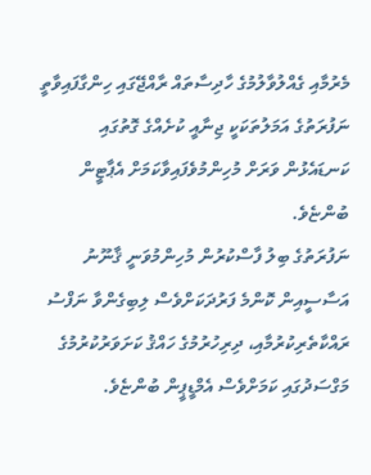މެރުމާއި ގެއްލުވާލުމުގެ ހާދިސާތައް ރާއްޖޭގައި ހިންގާފައިވާތީ ނަފުރަތުގެ އަމަލުތަކަކީ ޖިނާއީ ކުށެއްގެ ގޮތުގައި ކަނޑައެޅުން ވަރަށް މުހިންމުވެފައިވާކަމަށް އެޕާޓީން ބުންޏެވެ.
ނަފުރަތުގެ ބިލު ފާސްކުރުން މުހިންމުވަނީ ޤާނޫނު އަސާސީއިން ކޮންމެ ފަރުދަކަށްވެސް ލިބިގެންވާ ނަފްސު ރައްކާތެރިކުރުމާއި، ދިރިހުރުމުގެ ހައްޤު ކަށަވަރުކުރުމުގެ މަގްސަދުގައި ކަމަށްވެސް އެމްޑީޕީން ބުންޏެވެ.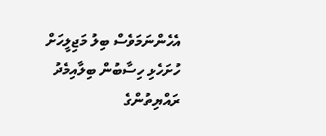އެހެންނަމަވެސް ބިލު މަޖިލީހަށް ހުށަހެޅި ހިސާބުން ބިލާއިމެދު ރައްޔިތުންގެ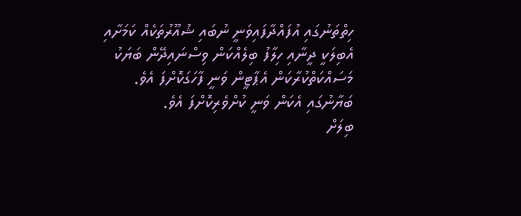ހިތްތަނުގައި އުފައްދާފައިވަނީ ނުބައި ޝުއޫރުތަކެއް ކަމަށާއި އެބިލަކީ ދީނާއި ހިލާފު ބިލެއްކަން ވިސްނައިދޭން ބަޔަކު މަސައްކަތްކުރާކަން އެޕާޓީން ވަނީ ފާހަގަކޮށްފަ އެވެ. ބަޔާނުގައި އެކަން ވަނީ ކުށްވެރިކޮށްފަ އެވެ.
ބިލަށް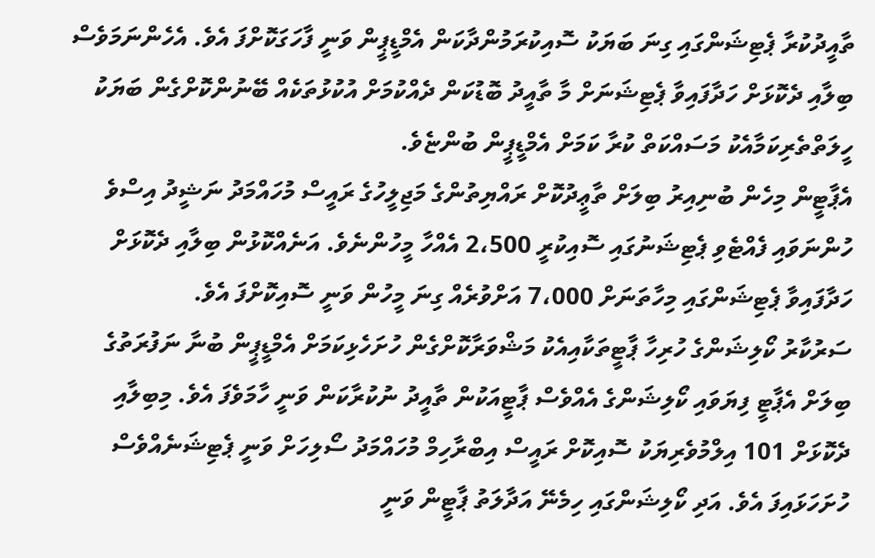ތާއީދުކުރާ ޕެޓިޝަންގައި ގިނަ ބަޔަކު ސޮއިކުރަމުންދާކަން އެމްޑީޕީން ވަނީ ފާހަގަކޮށްފަ އެވެ. އެހެންނަމަވެސް ބިލާއި ދެކޮޅަށް ހަދާފައިވާ ޕެޓިޝަނަށް މާ ތާއީދު ބޮޑުކަން ދެއްކުމަށް އުކުޅުތަކެއް ބޭނުންކޮށްގެން ބަޔަކު ހީލަތްތެރިކަމާއެކު މަސައްކަތް ކުރާ ކަމަށް އެމްޑީޕީން ބުންޏެވެ.
އެޕާޓީން މިހެން ބުނިއިރު ބިލަށް ތާޢީދުކޮށް ރައްޔިތުންގެ މަޖިލީހުގެ ރައީސް މުހައްމަދު ނަޝީދު އިސްވެ ހުންނަވައި ފެއްޓެވި ޕެޓިޝަނުގައި ސޮއިކުރީ 2،500 އެއްހާ މީހުންނެވެ. އަނެއްކޮޅުން ބިލާއި ދެކޮޅަށް ހަދާފައިވާ ޕެޓިޝަންގައި މިހާތަނަށް 7،000 އަށްވުރެއް ގިނަ މީހުން ވަނީ ސޮއިކޮށްފަ އެވެ.
ސަރުކާރު ކޯލިޝަންގެ ހުރިހާ ޕާޓީތަކާއިއެކު މަޝްވަރާކޮށްގެން ހުށަހެޅިކަމަށް އެމްޑީޕީން ބުނާ ނަފުރަތުގެ ބިލަށް އެޕާޓީ ފިޔަވައި ކޯލިޝަންގެ އެއްވެސް ޕާޓީއަކުން ތާއީދު ނުކުރާކަން ވަނީ ހާމަވެފަ އެވެ. މިބިލާއި ދެކޮޅަށް 101 އިލްމުވެރިޔަކު ސޮއިކޮށް ރައީސް އިބްރާހިމް މުހައްމަދު ސޯލިހަށް ވަނީ ޕެޓިޝަނެއްވެސް ހުށަހަޅައިފަ އެވެ. އަދި ކޯލިޝަންގައި ހިމެނޭ އަދާލަތު ޕާޓީން ވަނީ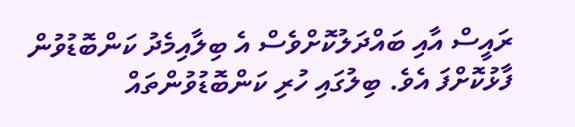ރައީސް އާއި ބައްދަލުކޮށްވެސް އެ ބިލާއިމެދު ކަންބޮޑުވުން ފާޅުކޮށްފަ އެވެ. ބިލުގައި ހުރި ކަންބޮޑުވުންތައް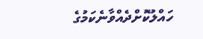ހައްލުކޮށްދެއްވާނެކަމުގެ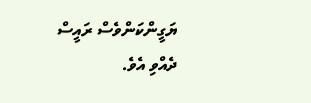ޔަގީންކަންވެސް ރައީސް ދެއްވި އެވެ.